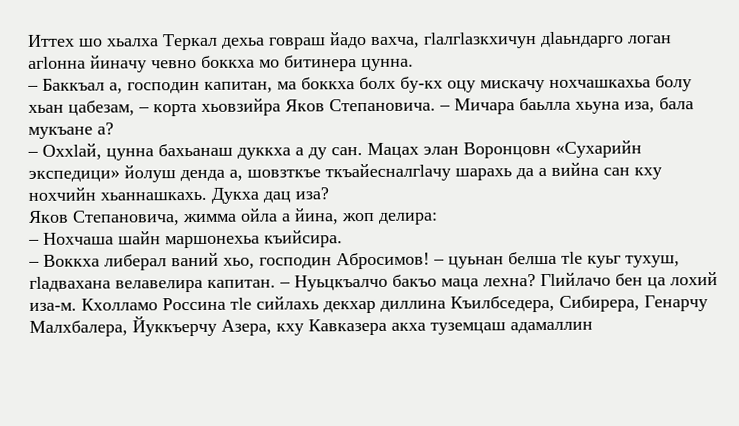Иттех шо хьалха Теркал дехьа говраш йадо вахча, гӏалгӏазкхичун дӏаьндарго логан агӏонна йиначу чевно боккха мо битинера цунна.
– Баккъал а, господин капитан, ма боккха болх бу-кх оцу мискачу нохчашкахьа болу хьан цабезам, – корта хьовзийра Яков Степановича. – Мичара баьлла хьуна иза, бала мукъане а?
– Оххӏай, цунна бахьанаш дуккха а ду сан. Мацах элан Воронцовн «Сухарийн экспедици» йолуш денда а, шовзткъе ткъайесналгӏачу шарахь да а вийна сан кху нохчийн хьаннашкахь. Дукха дац иза?
Яков Степановича, жимма ойла а йина, жоп делира:
– Нохчаша шайн маршонехьа къийсира.
– Воккха либерал ваний хьо, господин Абросимов! – цуьнан белша тӏе куьг тухуш, гӏадвахана велавелира капитан. – Нуьцкъалчо бакъо маца лехна? Гӏийлачо бен ца лохий иза-м. Кхолламо Россина тӏе сийлахь декхар диллина Къилбседера, Сибирера, Генарчу Малхбалера, Йуккъерчу Азера, кху Кавказера акха туземцаш адамаллин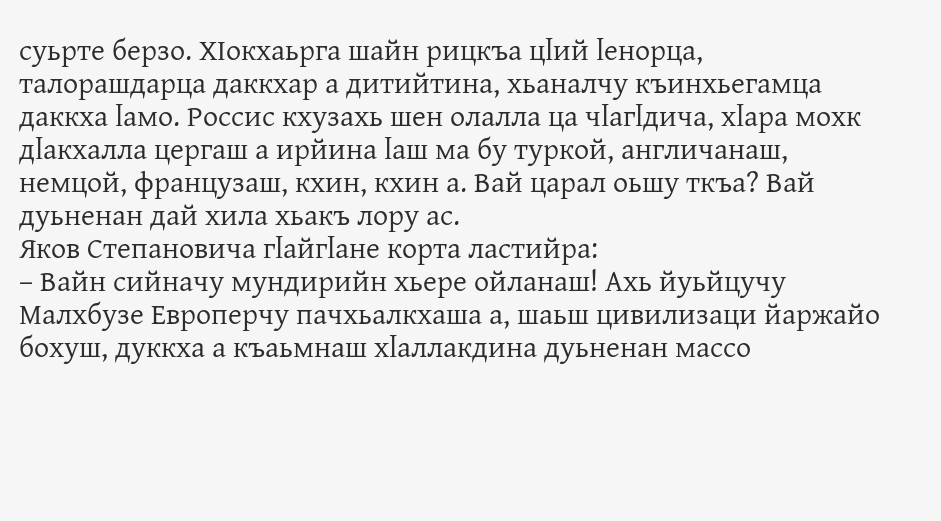суьрте берзо. ХІокхаьрга шайн рицкъа цӏий ӏенорца, талорашдарца даккхар а дитийтина, хьаналчу къинхьегамца даккха ӏамо. Россис кхузахь шен олалла ца чӏагӏдича, хӏара мохк дӏакхалла цергаш а ирйина ӏаш ма бу туркой, англичанаш, немцой, французаш, кхин, кхин а. Вай царал оьшу ткъа? Вай дуьненан дай хила хьакъ лору ас.
Яков Степановича гӏайгӏане корта ластийра:
– Вайн сийначу мундирийн хьере ойланаш! Ахь йуьйцучу Малхбузе Европерчу пачхьалкхаша а, шаьш цивилизаци йаржайо бохуш, дуккха а къаьмнаш хӏаллакдина дуьненан массо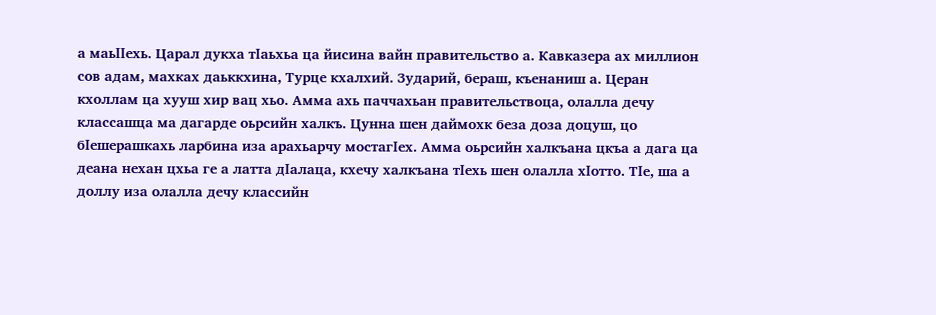а маьӏӏехь. Царал дукха тӏаьхьа ца йисина вайн правительство а. Кавказера ах миллион сов адам, махках даьккхина, Турце кхалхий. Зударий, бераш, къенаниш а. Церан кхоллам ца хууш хир вац хьо. Амма ахь паччахьан правительствоца, олалла дечу классашца ма дагарде оьрсийн халкъ. Цунна шен даймохк беза доза доцуш, цо бӏешерашкахь ларбина иза арахьарчу мостагӏех. Амма оьрсийн халкъана цкъа а дага ца деана нехан цхьа ге а латта дӏалаца, кхечу халкъана тӏехь шен олалла хӏотто. Тӏе, ша а доллу иза олалла дечу классийн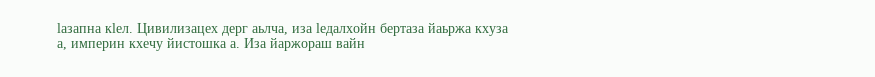ӏазапна кӏел. Цивилизацех дерг аьлча, иза ӏедалхойн бертаза йаьржа кхуза а, империн кхечу йистошка а. Иза йаржораш вайн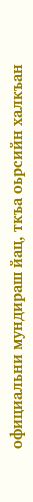официальни мундираш йац, ткъа оьрсийн халкъан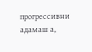прогрессивни адамаш а,